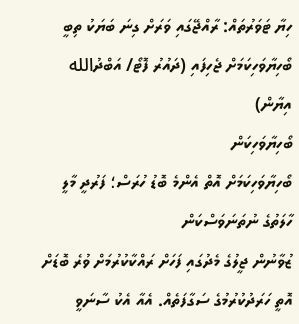ހިޔާ ޓަވަރުތައް: ރާއްޖޭގައި ވަރަށް ގިނަ ބަޔަކު ތިބީ ބޯހިޔާވަހިކަމަށް ޖެހިފައި (ދައުރު ފޮޓޯ/ އަބްދުالله އިޔާން)
ބޯހިޔާވަހިކަން
ބޯހިޔާވަހިކަމަށް އޮތް އެންމެ ބޮޑު ހުރަސް؛ ފަރުދީ މާލީ ހާލަތުގެ ނުތަނަވަސްކަން
ޒުވާނުން ޖީލުގެ މެދުގައި ފަހަށް ރައްކާކުރުމަށް ވުރެ ބޮޑަށް އޮތީ ހަރަދުކުރުމުގެ ސަގާފަތެއް. އެއާ އެކު ސާނަވީ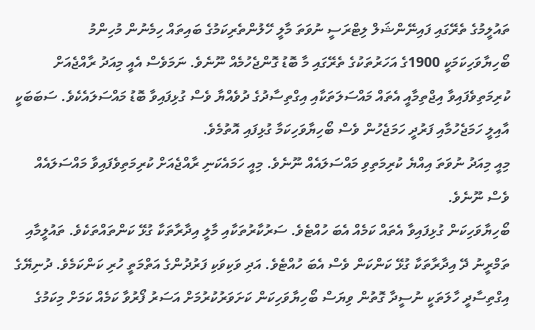ތައުލީމުގެ ތެރޭގައި ފައިނޭންޝަލް ލިޓްރަސީ ނުވަތަ މާލީ ހޭލުންތެރިކަމުގެ ބައިތައް ހިމެނުން މުހިންމު
ބޯހިޔާވަހިކަމަކީ 1900ގެ އަހަރުތަކުގެ ތެރޭގައި މާ ބޮޑު ގޮންޖެހުމެއް ނޫނެވެ. ނަމަވެސް އެއީ މިއަދު ރާއްޖެއަށް ކުރިމަތިވެފައިވާ އިޖްތިމާއީ އެތައް މައްސަލަތަކާއި އިގްތިސާދުގެ ދުވެއްޔާ ވެސް ގުޅިފައިވާ ބޮޑު މައްސަލައެކެވެ. ސަބަބަކީ އާއިލީ ހަމަޖެހުމާއި ފަރުދީ ހަމަޖެހުން ވެސް ބޯހިޔާވަހިކަމާ ގުޅިފައި އޮތުމެވެ.
މިއީ މިއަދު ނުވަތަ އިއްޔެ ކުރިމަތިވި މައްސަލައެއް ނޫނެވެ. މިއީ ހަމައެކަނި ރާއްޖެއަށް ކުރިމަތިވެފައިވާ މައްސަލައެއް ވެސް ނޫނެވެ.
ބޯހިޔާވަހިކަން ގުޅިފައިވާ އެތައް ކަމެއް އެބަ ހުއްޓެވެ. ސަރުކާރުތަކާއި މާލީ އިދާރާތަކާ ގުޅޭ ކަންތައްތަކެވެ. ތައުލީމާއި ތަމްރީނު ދޭ އިދާރާތަކާ ގުޅޭ ކަންކަން ވެސް އެބަ ހުއްޓެވެ. އަދި ވަކިވަކި ފަރުދުންގެ އަތްމަތީ ހުރި ކަންކަމެވެ. ދުނިޔޭގެ އިގްތިސާދީ ހާލަތަކީ ނުސީދާ ގޮތުން ވިޔަސް ބޯހިޔާވަހިކަން ކަށަވަރުކުރުމަށް އަސަރު ފޯރުވާ ކަމެއް ކަމަށް މިކަމުގެ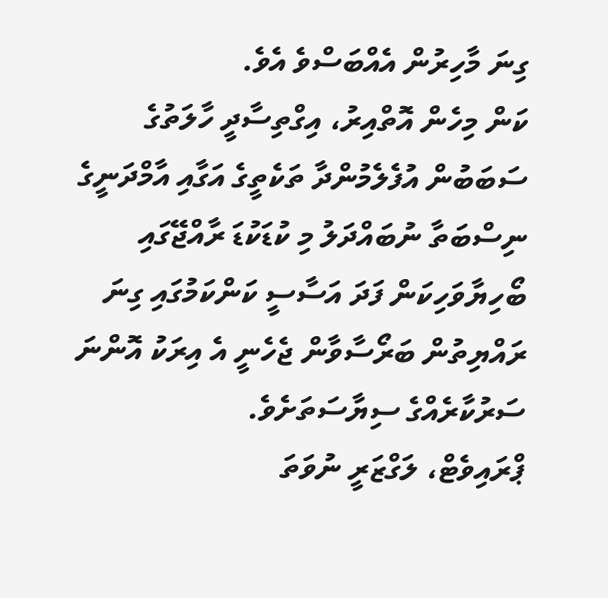ގިނަ މާހިރުން އެއްބަސްވެ އެވެ.
ކަން މިހެން އޮތްއިރު، އިގްތިސާދީ ހާލަތުގެ ސަބަބުން އުފެލެމުންދާ ތަކެތީގެ އަގާއި އާމްދަނީގެ ނިސްބަތާ ނުބައްދަލު މި ކުޑަކުޑަ ރާއްޖޭގައި ބޯހިޔާވަހިކަން ފަދަ އަސާސީ ކަންކަމުގައި ގިނަ ރައްޔިތުން ބަރޯސާވާން ޖެހެނީ އެ އިރަކު އޮންނަ ސަރުކާރެއްގެ ސިޔާސަތަށެވެ.
ޕްރައިވެޓް، ލަގްޒަރީ ނުވަތަ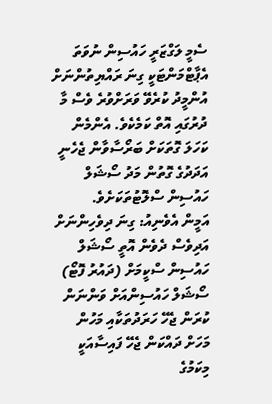ސެމީ ލަގްޒަރީ ހައުސިން ނުވަތަ އެޕާޓްމަންޓަކީ ގިނަ ރައްޔިތުންނަށް އުންމީދު ކުރެވޭ ވަރަށްވުރެ ވެސް މާ ދުރުގައި އޮތް ކަމެކެވެ. އެންމެން ކަހަލަ ގޮތަކަށް ބަރޯސާވާން ޖެހެނީ އަދަދުގެ ގޮތުން މަދު ސޯޝަލް ހައުސިން ސްލޮޓުތަކަށެވެ.
އަމީން އެވެނިއު: ގިނަ ދިވެހިންނަށް އަދިވެސް ދެވެން އޮތީ ސޯޝަލް ހައުސިން ސްކީމަށް (ދައުރު ފޮޓޯ)
ސޯޝަލް ހައުސިންއަށް ވަންނަން ކުރަން ޖެހޭ ހަރަދުތަކާއި މަހުން މަހަށް ދައްކަން ޖެހޭ ފައިސާއަކީ މިކަމުގެ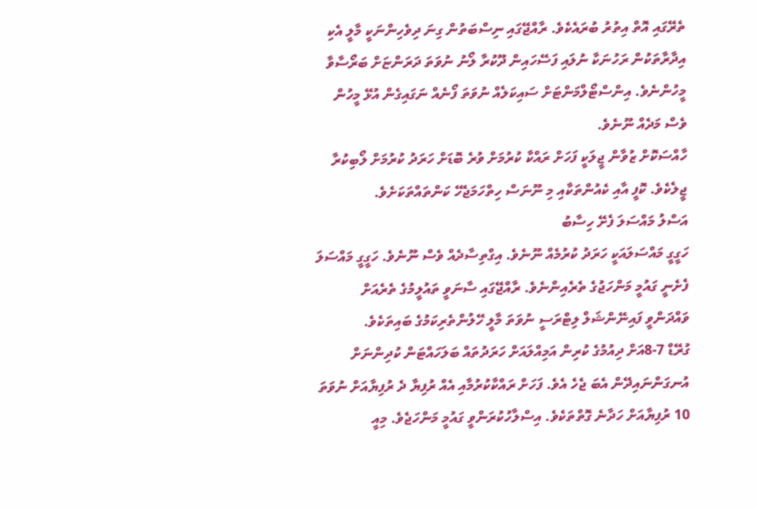ތެރޭގައި އޮތް އިތުރު ބުރައެކެވެ. ރާއްޖޭގައި ނިސްބަތުން ގިނަ ދިވެހިންނަކީ މާލީ އެކި އިދާރާތަކުން ރަހުނަކާ ނުލައި ފަސޭހައިން ދޫކުރާ ލޯނު ނުވަތަ ދަރަންޏަށް ބަރޯސާވާ މީހުންނެވެ. އިންސްޓޯލްމަންޓަށް ސައިކަލެއް ނުވަތަ ފޯނެއް ނަގައިގެން އުޅޭ މީހުން ވެސް މަދެއް ނޫނެވެ.
ހާއްސަކޮށް ޒުވާން ޖީލަކީ ފަހަށް ރައްކާ ކުރުމަށް ވުރެ ބޮޑަށް ހަރަދު ކުރުމަށް ލޯބިކުރާ ޖީލެކެވެ. ކޮފީ އާއި ކެއުންތަކާއި މި ނޫނަސް ހިތްހަމަޖެހޭ ކަންތައްތަކަށެވެ.
އަސްލު މައްސަލަ ފެށޭ ހިސާބު
ހަގީގީ މައްސަލައަކީ ހަރަދު ކުރުމެއް ނޫނެވެ. އިގްތިސާދެއް ވެސް ނޫނެވެ. ހަގީގީ މައްސަލަ ފެށެނީ ގައުމީ މަންހަޖުގެ ތެރެއިންނެވެ. ރާއްޖޭގައި ސާނަވީ ތައުލީމުގެ ތެރެއަށް ވައްދަންވީ ފައިނޭންޝަލް ލިޓްރަސީ ނުވަތަ މާލީ ހޭލުންތެރިކަމުގެ ބައިތަކެވެ.
ގުރޭޑް 7-8އަށް ދިއުމުގެ ކުރިން އަމިއްލައަށް ހަރަދުތައް ބަލަހައްޓަން ކުދިންނަށް އުނގަންނައިދޭން އެބަ ޖެހެ އެވެ. ފަހަށް ރައްކާކުރުމާއި އެއް ރުފިޔާ ދެ ރުފިޔާއަށް ނުވަތަ 10 ރުފިޔާއަށް ހަދާނެ ގޮތްތަކެވެ. އިސްލާހުކުރަންވީ ގައުމީ މަންހަޖެވެ. މިއީ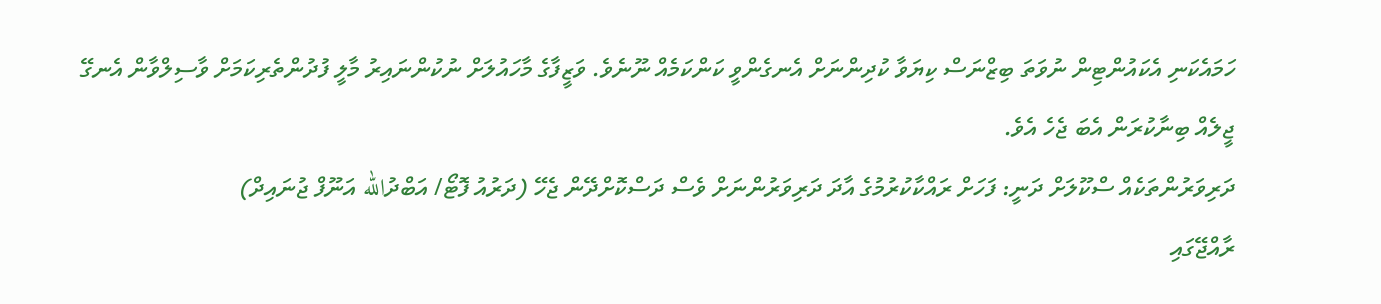ހަމައެކަނި އެކައުންޓިން ނުވަތަ ބިޒްނަސް ކިޔަވާ ކުދިންނަށް އެނގެންވީ ކަންކަމެއް ނޫނެވެ. ވަޒީފާގެ މާހައުލަށް ނުކުންނައިރު މާލީ ފުދުންތެރިކަމަށް ވާސިލްވާން އެނގޭ ޖީލެއް ބިނާކުރަން އެބަ ޖެހެ އެވެ.
ދަރިވަރުންތަކެއް ސްކޫލަށް ދަނީ: ފަހަށް ރައްކާކުރުމުގެ އާދަ ދަރިވަރުންނަށް ވެސް ދަސްކޮށްދޭން ޖެހޭ (ދަރުއު ފޮޓޯ/ އަބްދުالله އަނޫފް ޖުނައިދް)
ރާއްޖޭގައި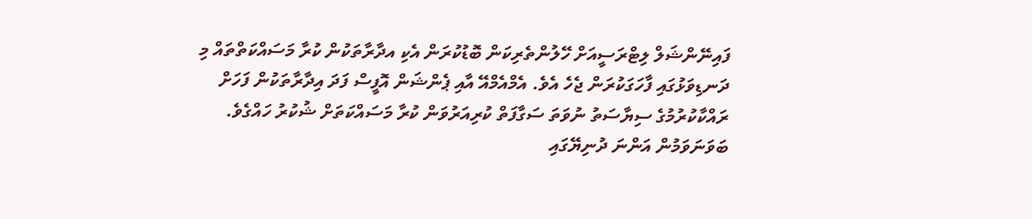ފައިނޭންޝަލް ލިޓްރަސީއަށް ހޭލުންތެރިކަން ބޮޑުކުރަން އެކި އދާރާތަކުން ކުރާ މަސައްކަތްތައް މި ދަނޑިވަޅުގައި ފާހަގަކުރަން ޖެހެ އެވެ. އެމްއެމްއޭ އާއި ޕެންޝަން އޮފީސް ފަދަ އިދާރާތަކުން ފަހަށް ރައްކާކުރުމުގެ ސިޔާސަތު ނުވަތަ ސަގާފަތް ކުރިއަރުވަން ކުރާ މަސައްކަތަށް ޝުކުރު ހައްގެވެ.
ބަވަނަވަމުން އަންނަ ދުނިޔޭގައި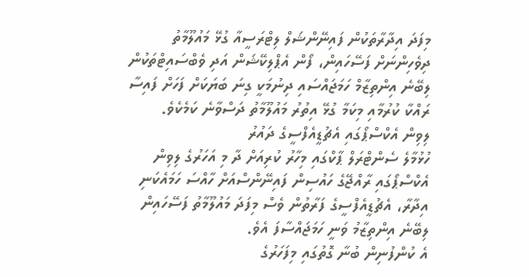މިފަދަ އިދާރާތަކުން ފައިނޭންޝަލް ލިޓްރަސީއާ ގުޅޭ މައުލޫމާތު ދިވެހިންނަށް ފަސޭހައިން، ފޯން އެޕްލިކޭޝަން އަދި ވެބްސައިޓްތަކުން ލިބޭނެ އިންތިޒާމް ހަމަޖައްސައި ދިނުމަކީ ގިނަ ބަޔަކަށް ފަހަށް ފައިސާ ރައްކާ ކުރުމާއި މިކަމާ ގުޅޭ އިތުރު މައުލޫމާތު ދަސްވާނެ ކަމެކެވެ.
ލިވިން އެކްސްޕޯގައި އެޗުޑީއެފްސީގެ ދައުރު
ހުޅުމާލެ ސެންޓްރަލް ޕާކްގައި މިހާރު ކުރިއަށް ދާ މި އަހަރުގެ ލިވިން އެކްސްޕޯގައި ރާއްޖޭގެ ހައުސިން ފައިނޭންސްއަށް ހާއްސަ ހަމައެކަނި އިދާރާ، އެޗުޑީއެފްސީގެ ފަރާތުން ވެސް މިފަދަ މައުލޫމާތު ފަސޭހައިން ލިބޭނެ އިންތިޒާމު ވަނީ ހަމަޖައްސާފަ އެވެ.
އެ ކުންފުނިން ބުނާ ގޮތުގައި މިފަހަރުގެ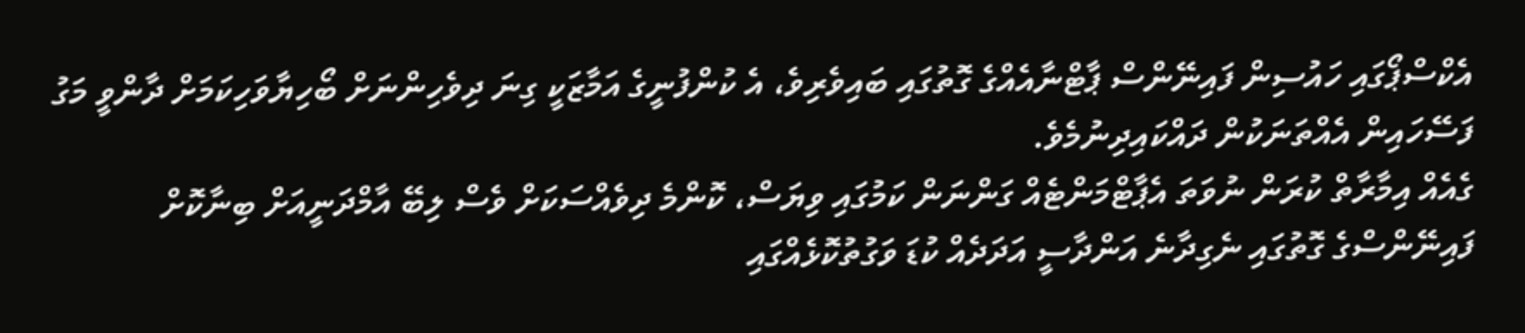އެކްސްޕޯގައި ހައުސިން ފައިނޭންސް ޕާޓްނާއެއްގެ ގޮތުގައި ބައިވެރިވެ، އެ ކުންފުނީގެ އަމާޒަކީ ގިނަ ދިވެހިންނަށް ބޯހިޔާވަހިކަމަށް ދާންވީ މަގު ފަސޭހައިން އެއްތަނަކުން ދައްކައިދިނުމެވެ.
ގެއެއް އިމާރާތް ކުރަން ނުވަތަ އެޕާޓްމަންޓެއް ގަންނަން ކަމުގައި ވިޔަސް، ކޮންމެ ދިވެއްސަކަށް ވެސް ލިބޭ އާމްދަނީއަށް ބިނާކޮށް ފައިނޭންސްގެ ގޮތުގައި ނެގިދާނެ އަންދާސީ އަދަދެއް ކުޑަ ވަގުތުކޮޅެއްގައި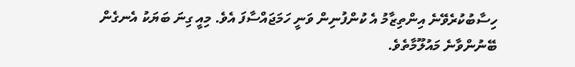ހިސާބުކުރެވޭނެ އިންތިޒާމު އެ ކުންފުނިން ވަނީ ހަމަޖައްސާފަ އެވެ. މިއީ ގިނަ ބަޔަކު އެނގެން ބޭނުންވާނެ މައުލޫމާތެވެ.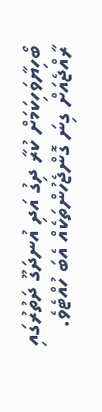ބޯހިޔާވަހިކަމަށް ކުރާ ދިގު އަދި އުނދަގޫ ދަތުރުގައި ރާއްޖެއަށް ގިނަ ގޮންޖެހުންތަކެއް އެބަ ހުއްޓެވެ.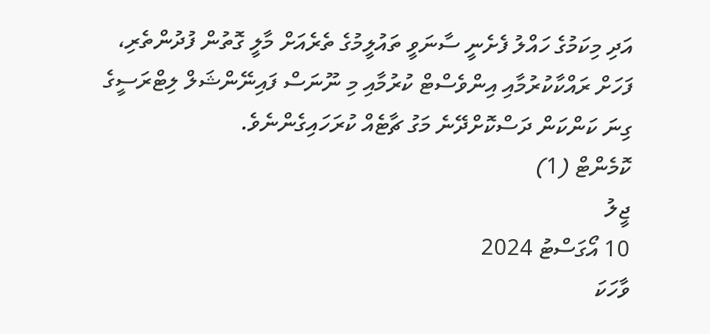އަދި މިކަމުގެ ހައްލު ފެށެނީ ސާނަވީ ތައުލީމުގެ ތެރެއަށް މާލީ ގޮތުން ފުދުންތެރި، ފަހަށް ރައްކާކުރުމާއި އިންވެސްޓް ކުރުމާއި މި ނޫނަސް ފައިނޭންޝަލް ލިޓްރަސީގެ ގިނަ ކަންކަން ދަސްކޮށްދޭނެ މަގު ޗާޓެއް ކުރަހައިގެންނެވެ.
ކޮމެންޓް (1)
ޖީލު
10 އޯގަސްޓު 2024
ވާހަކަ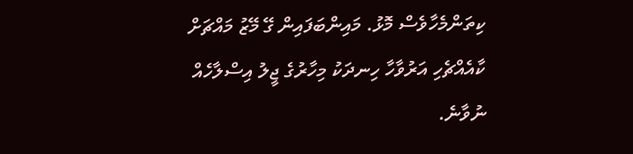ކިތަންމެހާވެސް މޮޅު. މައިންބަފައިން ގޭ މޭޒު މައްޗަށް ކާއެއްޗެހި އަރުވާހާ ހިނދަކު މިހާރުގެ ޖީލު އިސްލާހެއް ނުވާނެ.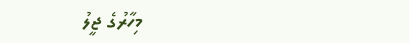މިހާރުގެ ޖީލު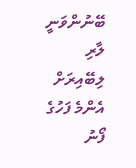ބޭނުންވަނީ ލާރި ލިބޭއިރަށް އެންމެ ފަހުގެ ފޯނު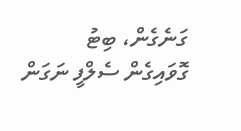ގަނެގެން، ބިޓު ގޮވައިގެން ސެލްފީ ނަގަން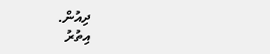ދިއުން.
އިތުރު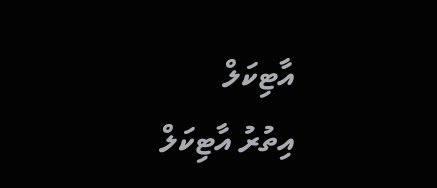އާޓިކަލް
އިތުރު އާޓިކަލް